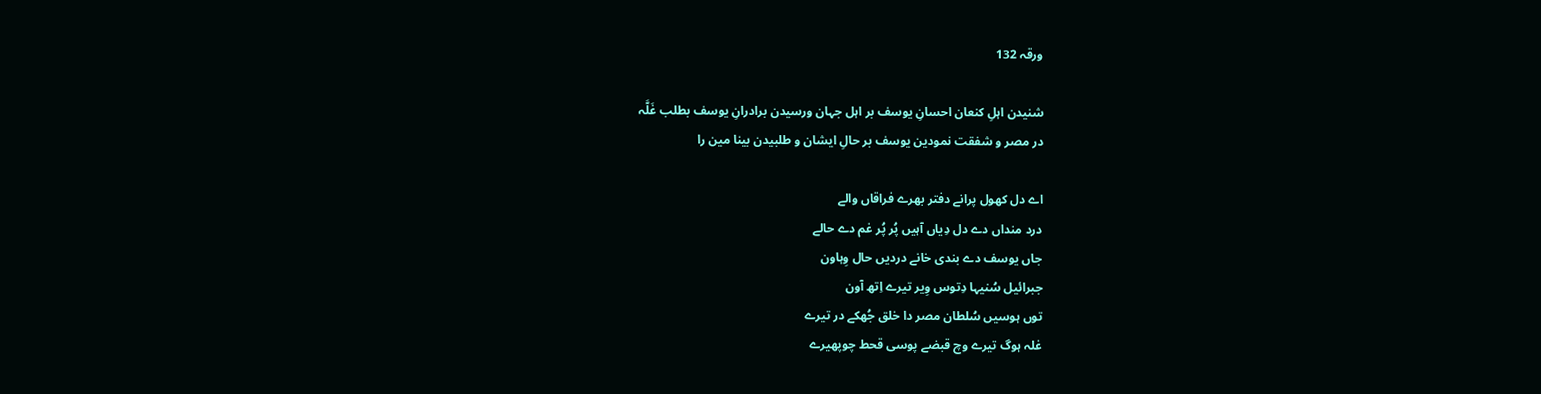ورقہ 132

شنیدن اہلِ کنعان احسانِ یوسف بر اہل جہان ورسیدن برادرانِ یوسف بطلب غَلَّہ
در مصر و شفقت نمودین یوسف بر حالِ ایشان و طلبیدن بینا مین را

اے دل کھول پرانے دفتر بھرے فراقاں والے
درد منداں دے دل دِیاں آہیں پُر پُر غم دے حالے
جاں یوسف دے بندی خانے دردیں حال وِہاون
جبرائیل سُنیہا دِتوس وِیر تیرے اِتھ آون
توں ہوسیں سُلطان مصر دا خلق جُھکے در تیرے
غلہ ہوگ تیرے وچ قبضے پوسی قحط چوپھیرے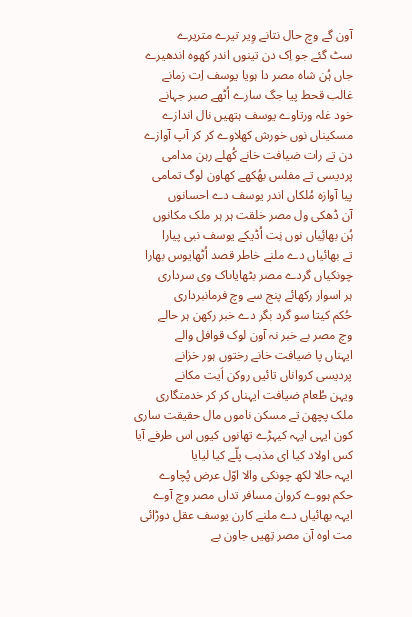آون گے وچ حال نتانے وِیر تیرے متریرے
سٹ گئے جو اِک دن تینوں اندر کھوہ اندھیرے
جاں ہُن شاہ مصر دا ہویا یوسف اِت زمانے
غالب قحط پیا جگ سارے اُٹھے صبر جہانے
خود غلہ ورتاوے یوسف ہتھیں نال اندازے
مسکیناں نوں خورش کھلاوے کر کر آپ آوازے
دن تے رات ضیافت خانے کُھلے رہن مدامی
پردیسی تے مفلس بھُکھے کھاون لوگ تمامی
پیا آوازہ مُلکاں اندر یوسف دے احسانوں
آن ڈھکی ول مصر خلقت ہر ہر ملک مکانوں
ہُن بھائِیاں نوں نِت اُڈیکے یوسف نبی پیارا
تے بھائیاں دے ملنے خاطر قصد اُٹھایوس بھارا
چونکیاں گردے مصر بٹھایاںاک وی سرداری
ہر اسوار رکھائے پنج سے وچ فرمانبرداری
حُکم کیتا سو گرد بگر دے خبر رکھن ہر حالے
وچ مصر بے خبر نہ آون لوک قوافل والے
ایہناں پا ضیافت خانے رختوں ہور خزانے
پردیسی کرواناں تائیں روکن اَیت مکانے
ویہن طُعام ضیافت ایہناں کر کر خدمتگاری
ملک پچھن تے مسکن ناموں مال حقیقت ساری
کون ایہی ایہہ کیہڑے تھانوں کیوں اس طرفے آیا
کس اولاد کیا ای مذہب پلّے کیا لیایا
ایہہ حالا لکھ چونکی والا اوّل عرض پُچاوے
حکم ہووے کروان مسافر تداں مصر وچ آوے
ایہہ بھائیاں دے ملنے کارن یوسف عقل دوڑائی
مت اوہ آن مصر تِھیں جاون بے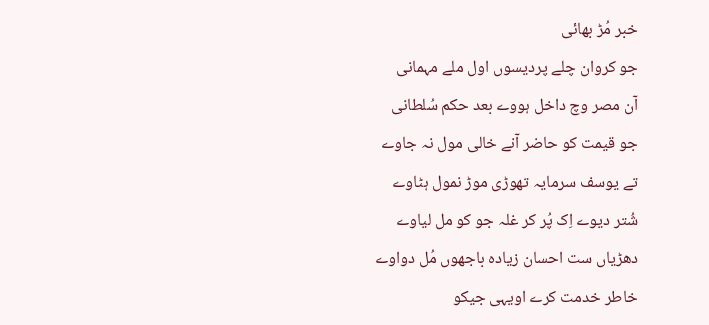خبر مُڑ بھائی
جو کروان چلے پردیسوں اول ملے مہمانی
آن مصر وچ داخل ہووے بعد حکم سُلطانی
جو قیمت کو حاضر آنے خالی مول نہ جاوے
تے یوسف سرمایہ تھوڑی موڑ نمول ہٹاوے
شُتر دیوے اِک پُر کر غلہ جو کو مل لیاوے
دھڑیاں ست احسان زیادہ باجھوں مُل دواوے
خاطر خدمت کرے اویہی جیکو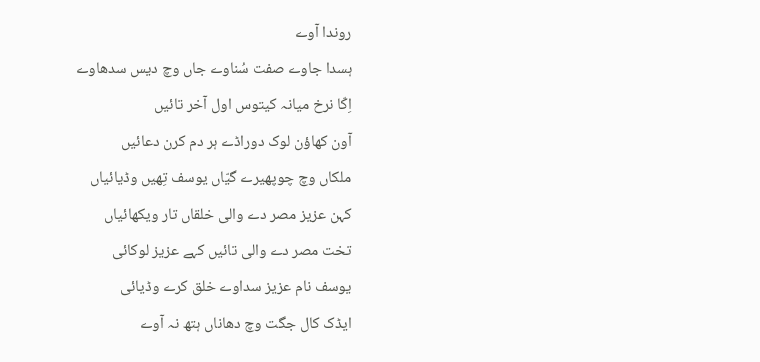روندا آوے
ہسدا جاوے صفت سُناوے جاں وچ دیس سدھاوے
اِکّا نرخ میانہ کیتوس اول آخر تائیں
آون کھاؤن لوک دوراڈے ہر دم کرن دعائیں
ملکاں وچ چوپھیرے گیّاں یوسف تِھیں وڈیائیاں
کہن عزیز مصر دے والی خلقاں تار ویکھائیاں
تخت مصر دے والی تائیں کہے عزیز لوکائی
یوسف نام عزیز سداوے خلق کرے وڈیائی
ایڈک کال جگت وچ دھاناں ہتھ نہ آوے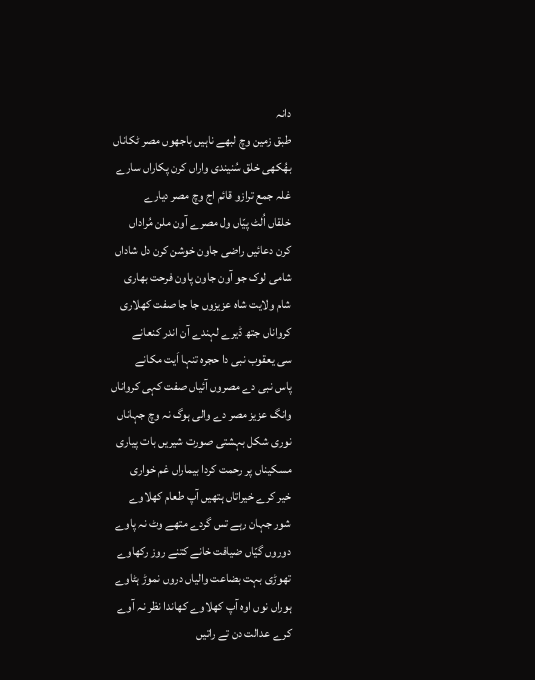دانہ
طبق زمین وچ لبھے ناہیں باجھوں مصر ٹکاناں
بھُکھی خلق سُنیندی واراں کرن پکاراں سارے
غلہ جمع ترازو قائم اج وچ مصر دیارے
خلقاں اُلٹ پیّاں ول مصرے آون ملن مُراداں
کرن دعائیں راضی جاون خوشن کرن دل شاداں
شامی لوک جو آون جاون پاون فرحت بھاری
شام ولایت شاہ عزیزوں جا جا صفت کھلاری
کرواناں جتھ ڈیرے لہندے آن اندر کنعانے
سی یعقوب نبی دا حجرہ تنہا اَیت مکانے
پاس نبی دے مصروں آئیاں صفت کہی کرواناں
وانگ عزیز مصر دے والی ہوگ نہ وچ جہاناں
نوری شکل بہشتی صورت شیریں بات پیاری
مسکیناں پر رحمت کردا بیماراں غم خواری
خیر کرے خیراتاں ہتھیں آپ طعام کھلاوے
شور جہان رہے تس گردے متھے وٹ نہ پاوے
دوروں گیّاں ضیافت خانے کتنے روز رکھاوے
تھوڑی بہت بضاعت والیاں دروں نموڑ ہٹاوے
ہوراں نوں اوہ آپ کھلاوے کھاندا نظر نہ آوے
کرے عدالت دن تے راتیں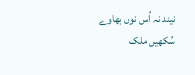نیند نہ اُس نوں بھاوے
سُکھیں ملک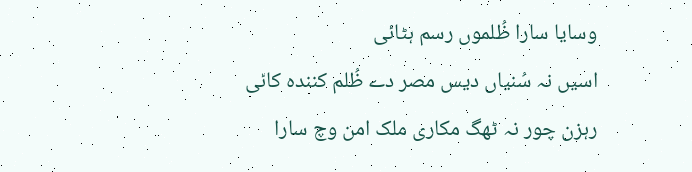وسایا سارا ظُلموں رسم ہٹائی
اسیں نہ سُنیاں دیس مصر دے ظُلم کنندہ کائی
رہزن چور نہ ٹھگ مکاری ملک امن وچ سارا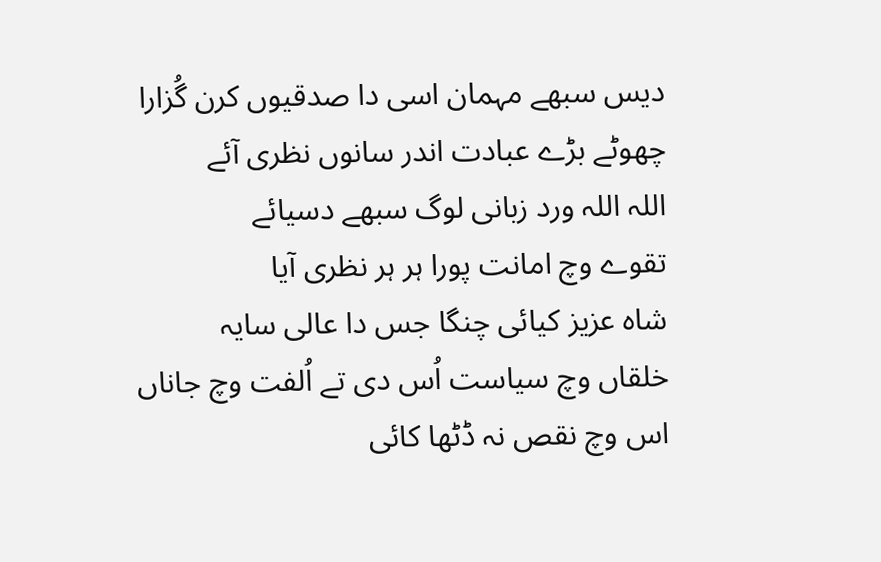دیس سبھے مہمان اسی دا صدقیوں کرن گُزارا
چھوٹے بڑے عبادت اندر سانوں نظری آئے
اللہ اللہ ورد زبانی لوگ سبھے دسیائے
تقوے وچ امانت پورا ہر ہر نظری آیا
شاہ عزیز کیائی چنگا جس دا عالی سایہ
خلقاں وچ سیاست اُس دی تے اُلفت وچ جاناں
اس وچ نقص نہ ڈٹھا کائی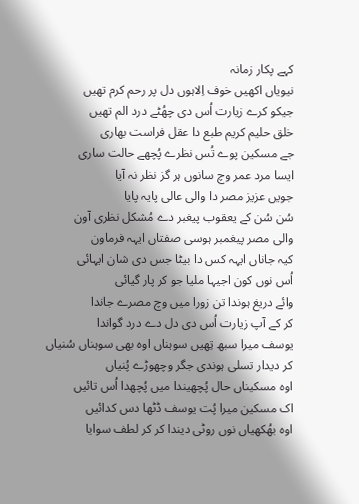کہے پکار زمانہ
نیویاں اکھیں خوف اِلاہوں دل پر رحم کرم تھیں
جیکو کرے زیارت اُس دی چھُٹے درد الم تھیں
خلق حلیم کریم طبع دا عقل فراست بھاری
جے مسکین پوے تُس نظرے پُچھے حالت ساری
ایسا مرد عمر وچ سانوں ہر گز نظر نہ آیا
جویں عزیز مصر دا والی عالی پایہ پایا
سُن سُن کے یعقوب پیغبر دے مُشکل نظری آون
والی مصر پیغمبر ہوسی صفتاں ایہہ فرماون
کیہ جاناں ایہہ کس دا بیٹا جس دی شان ایہائی
اُس نوں کون اجیہا ملیا جو کر پار گیائی
وائے دریغ ہوندا تن زورا میں وچ مصرے جاندا
کر کے آپ زیارت اُس دی دل دے درد گواندا
یوسف میرا سبھ تِھیں سوہناں اوہ بھی سوہناں سُنیاں
کر دیدار تسلی ہوندی جگر وچھوڑے پُنیاں
اوہ مسکیناں حال پُچھیندا میں پُچھدا اُس تائیں
اک مسکین میرا پُت یوسف ڈٹھا دس کدائیں
اوہ بھُکھیاں نوں روٹی دیندا کر کر لطف سوایا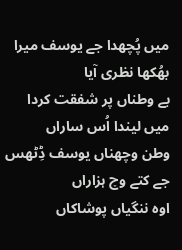میں پُچھدا جے یوسف میرا بھُکھا نظری آیا
بے وطناں پر شفقت کردا میں لیندا اُس ساراں
وطن وچھناں یوسف ڈِٹھس جے کتے وچ ہزاراں
اوہ ننگیاں پوشاکاں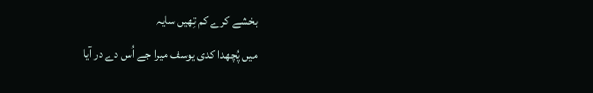بخشے کرے کم تِھیں سایہ
میں پُچھدا کدی یوسف میرا جے اُس دے در آیا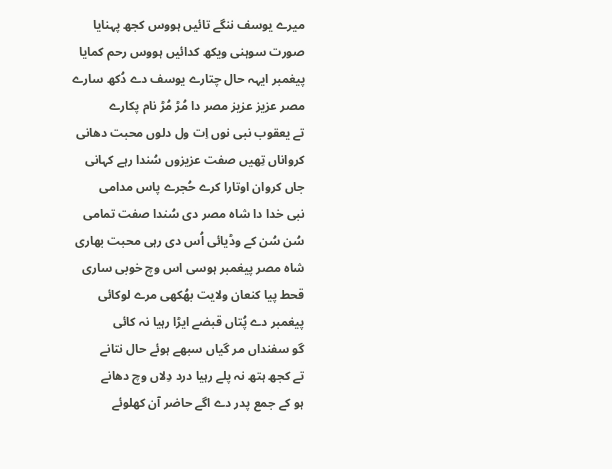میرے یوسف ننگے تائیں ہووس کجھ پہنایا
صورت سوہنی ویکھ کدائیں ہووس رحم کمایا
پیغمبر ایہہ حال چتارے یوسف دے دُکھ سارے
مصر عزیز عزیز مصر دا مُڑ مُڑ نام پکارے
تے یعقوب نبی نوں اِت ول دلوں محبت دھانی
کرواناں تِھیں صفت عزیزوں سُندا رہے کہانی
جاں کروان اوتارا کرے حُجرے پاس مدامی
نبی خدا دا شاہ مصر دی سُندا صفت تمامی
سُن سُن کے وڈیائی اُس دی رہی محبت بھاری
شاہ مصر پیغمبر ہوسی اس وچ خوبی ساری
قحط پیا کنعان ولایت بھُکھی مرے لوکائی
پیغمبر دے پُتاں قبضے ایڑا رہیا نہ کائی
گو سفنداں مر گیاں سبھے ہوئے حال نتانے
تے کجھ ہتھ نہ پلے رہیا درد دِلاں وچ دھانے
ہو کے جمع پدر دے اگے حاضر آن کھلوئے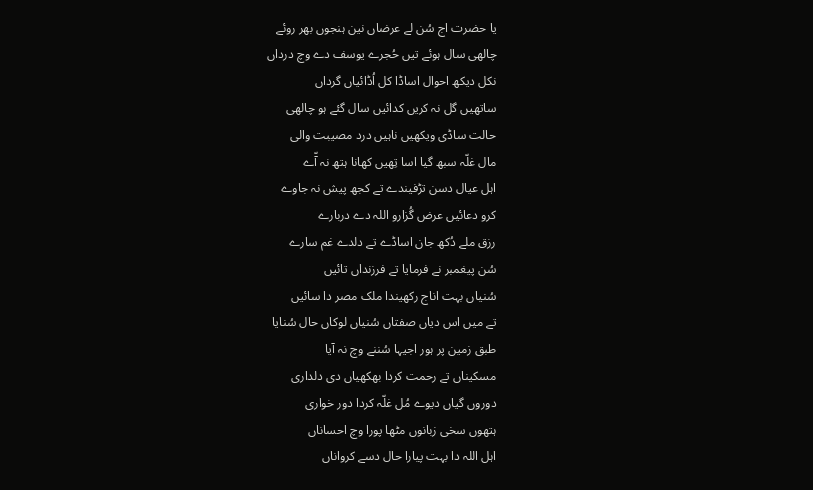یا حضرت اج سُن لے عرضاں نین ہنجوں بھر روئے
چالھی سال ہوئے تیں حُجرے یوسف دے وچ درداں
نکل دیکھ احوال اساڈا کل اُڈائیاں گرداں
ساتھیں گل نہ کریں کدائیں سال گئے ہو چالھی
حالت ساڈی ویکھیں ناہیں درد مصیبت والی
مال غلّہ سبھ گیا اسا تِھیں کھانا ہتھ نہ آّے
اہل عیال دسن تڑفیندے تے کجھ پیش نہ جاوے
کرو دعائیں عرض گُزارو اللہ دے دربارے
رزق ملے دُکھ جان اساڈے تے دلدے غم سارے
سُن پیغمبر نے فرمایا تے فرزنداں تائیں
سُنیاں بہت اناج رکھیندا ملک مصر دا سائیں
تے میں اس دیاں صفتاں سُنیاں لوکاں حال سُنایا
طبق زمین پر ہور اجیہا سُننے وچ نہ آیا
مسکیناں تے رحمت کردا بھکھیاں دی دلداری
دوروں گیاں دیوے مُل غلّہ کردا دور خواری
ہتھوں سخی زبانوں مٹھا پورا وچ احساناں
اہل اللہ دا بہت پیارا حال دسے کرواناں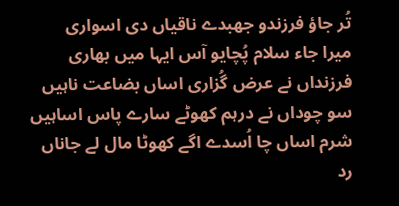تُر جاؤ فرزندو جھبدے ناقیاں دی اسواری
میرا جاء سلام پُچایو آس ایہا میں بھاری
فرزنداں نے عرض گُزاری اساں بضاعت ناہیں
سو چوداں نے درہم کھوٹے سارے پاس اساہیں
شرم اساں چا اُسدے اگے کھوٹا مال لے جاناں
رد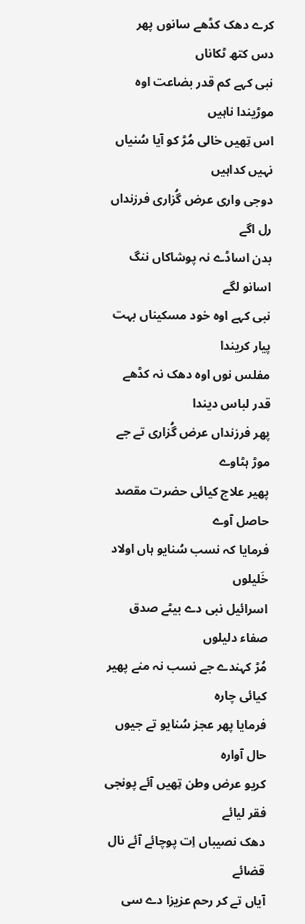کرے دھک کڈھے سانوں پھر دس کتھ ٹکاناں
نبی کہے کم قدر بضاعت اوہ موڑیندا ناہیں
اس تِھیں خالی مُڑ کو آیا سُنیاں نہیں کداہیں
دوجی واری عرض گُزاری فرزنداں رل اگے
بدن اساڈے نہ پوشاکاں ننگ اسانو لگے
نبی کہے اوہ خود مسکیناں بہت پیار کریندا
مفلس نوں اوہ دھک نہ کڈھے قدر لباس دیندا
پھر فرزنداں عرض گُزاری تے جے موڑ ہٹاوے
پھیر علاج کیائی حضرت مقصد حاصل آوے
فرمایا کہ نسب سُنایو ہاں اولاد خَلیلوں
اسرائیل نبی دے بیٹے صدق صفاء دلیلوں
مُڑ کہندے جے نسب نہ منے پھیر کیائی چارہ
فرمایا پھر عجز سُنایو تے جیوں حال آوارہ
کریو عرض وطن تِھیں آئے پونجی فقر لیائے
دھک نصیباں اِت پوچائے آئے نال قضائے
آیاں تے کر رحم عزیزا دے سی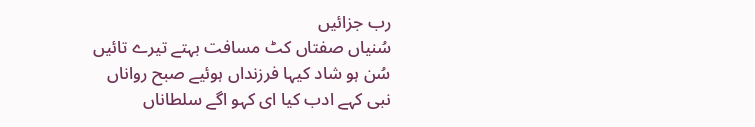رب جزائیں
سُنیاں صفتاں کٹ مسافت بہتے تیرے تائیں
سُن ہو شاد کیہا فرزنداں ہوئیے صبح رواناں
نبی کہے ادب کیا ای کہو اگے سلطاناں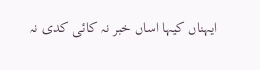ایہناں کیہا اساں خبر نہ کائی کدی نہ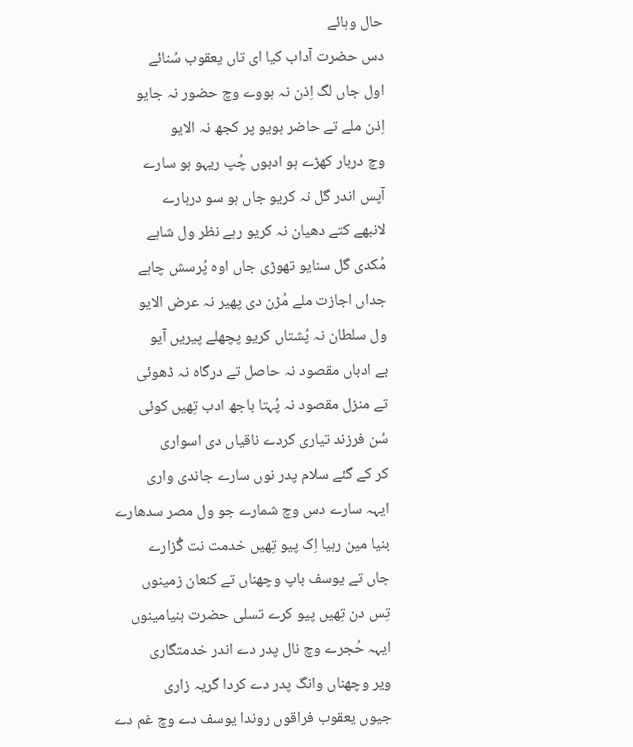حال وہائے
دس حضرت آداب کیا ای تاں یعقوب سُنائے
اول جاں لگ اِذن نہ ہووے وچ حضور نہ جایو
اِذن ملے تے حاضر ہویو پر کجھ نہ الایو
وچ دربار کھڑے ہو ادبوں چُپ ریہو ہو سارے
آپس اندر گل نہ کریو جاں ہو سو دربارے
لانبھے کتے دھیان نہ کریو رہے نظر ول شاہے
مُکدی گل سنایو تھوڑی جاں اوہ پُرسش چاہے
جداں اجازت ملے مُڑن دی پھیر نہ عرض الایو
ول سلطان نہ پُشتاں کریو پچھلے پیریں آیو
بے ادباں مقصود نہ حاصل تے درگاہ نہ ڈھوئی
تے منزل مقصود نہ پُہتا باجھ ادب تِھیں کوئی
سُن فرزند تیاری کردے ناقیاں دی اسواری
کر کے گئے سلام پدر نوں سارے جاندی واری
ایہہ سارے دس وچ شمارے جو ول مصر سدھارے
بنیا مین رہیا اِک پیو تِھیں خدمت نت گُزارے
جاں تے یوسف باپ وچھناں تے کنعان زمینوں
تِس دن تِھیں پیو کرے تسلی حضرت بنیامینوں
ایہہ حُجرے وچ نال پدر دے اندر خدمتگاری
ویر وچھناں وانگ پدر دے کردا گریہ زاری
جیوں یعقوب فراقوں روندا یوسف دے وچ غم دے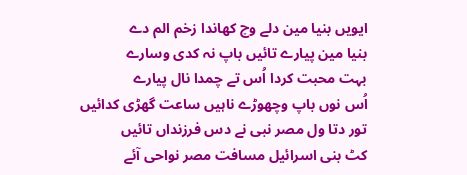ایویں بنیا مین دلے وچ کھاندا زخم الم دے
بنیا مین پیارے تائیں باپ نہ کدی وسارے
بہت محبت کردا اُس تے چمدا نال پیارے
اُس نوں باپ وچھوڑے ناہیں ساعت گھڑی کدائیں
تور دتا ول مصر نبی نے دس فرزنداں تائیں
کٹ بنی اسرائیل مسافت مصر نواحی آئے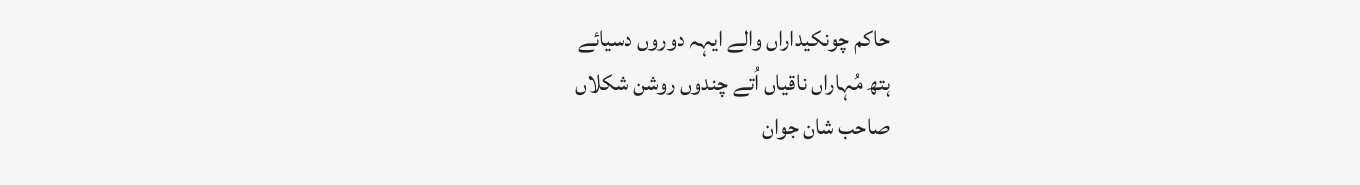حاکم چونکیداراں والے ایہہ دوروں دسیائے
ہتھ مُہاراں ناقیاں اُتے چندوں روشن شکلاں
صاحب شان جوان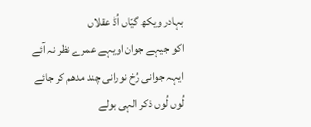بہادر ویکھ گیّاں اُڈ عقلاں
اکو جیہے جوان اویہے عمرے نظر نہ آئے
ایہہ جوانی رُخ نورانی چند مدھم کر جائے
لُوں لُوں ذکر الہی بولے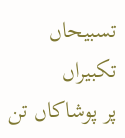تسبیحاں تکبیراں
پر پوشاکاں تن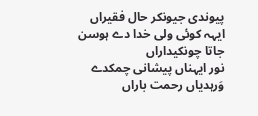پیوندی جیونکر حال فقیراں
ایہہ کوئی ولی خدا دے ہوسن جاتا چونکیداراں
نور ایہناں پیشانی چمکدے وَرہدیاں رحمت باراں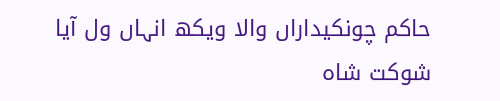حاکم چونکیداراں والا ویکھ انہاں ول آیا
شوکت شاہ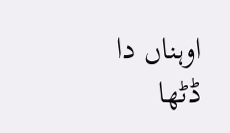اوہناں دا ڈٹھا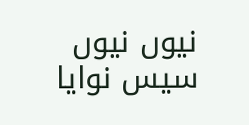نیوں نیوں سیس نوایا